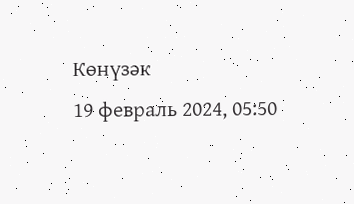Көнүзәк
19 февраль 2024, 05:50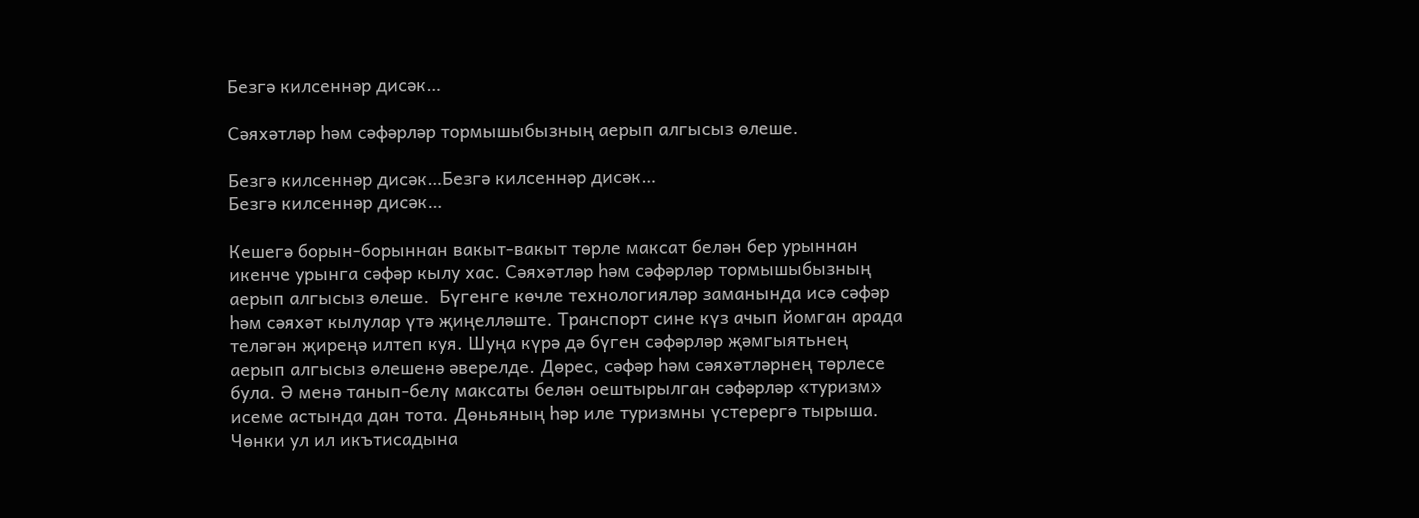Безгә килсеннәр дисәк…

Сәяхәтләр һәм сәфәрләр тормышыбызның аерып алгысыз өлеше.

Безгә килсеннәр дисәк…Безгә килсеннәр дисәк…
Безгә килсеннәр дисәк…

Кешегә борын-борыннан вакыт-вакыт төрле максат белән бер урыннан икенче урынга сәфәр кылу хас. Сәяхәтләр һәм сәфәрләр тормышыбызның аерып алгысыз өлеше.  Бүгенге көчле технологияләр заманында исә сәфәр һәм сәяхәт кылулар үтә җиңелләште. Транспорт сине күз ачып йомган арада теләгән җиреңә илтеп куя. Шуңа күрә дә бүген сәфәрләр җәмгыятьнең аерып алгысыз өлешенә әверелде. Дөрес, сәфәр һәм сәяхәтләрнең төрлесе була. Ә менә танып-белү максаты белән оештырылган сәфәрләр «туризм» исеме астында дан тота. Дөньяның һәр иле туризмны үстерергә тырыша. Чөнки ул ил икътисадына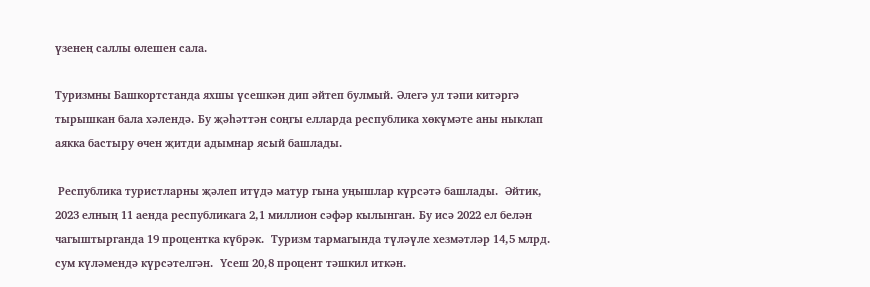үзенең саллы өлешен сала.

Туризмны Башкортстанда яхшы үсешкән дип әйтеп булмый. Әлегә ул тәпи китәргә тырышкан бала хәлендә. Бу җәһәттән соңгы елларда республика хөкүмәте аны ныклап аякка бастыру өчен җитди адымнар ясый башлады.

 Республика туристларны җәлеп итүдә матур гына уңышлар күрсәтә башлады.  Әйтик, 2023 елның 11 аенда республикага 2,1 миллион сәфәр кылынган. Бу исә 2022 ел белән чагыштырганда 19 процентка күбрәк.  Туризм тармагында түләүле хезмәтләр 14,5 млрд. сум күләмендә күрсәтелгән.  Үсеш 20,8 процент тәшкил иткән.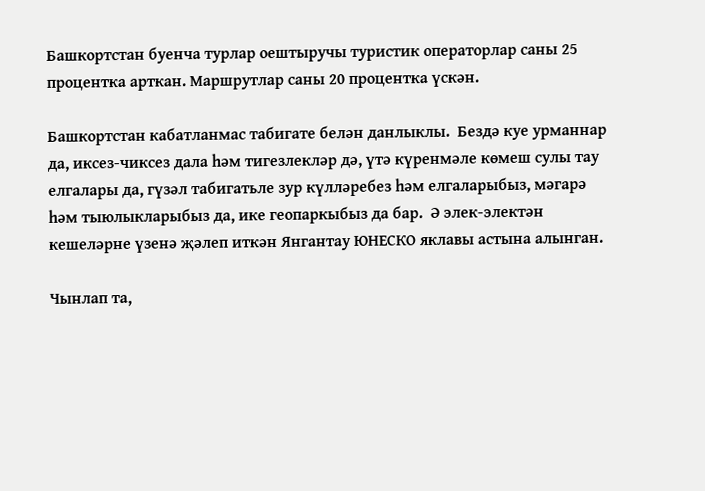Башкортстан буенча турлар оештыручы туристик операторлар саны 25 процентка арткан. Маршрутлар саны 20 процентка үскән.

Башкортстан кабатланмас табигате белән данлыклы.  Бездә куе урманнар да, иксез-чиксез дала һәм тигезлекләр дә, үтә күренмәле көмеш сулы тау елгалары да, гүзәл табигатьле зур күлләребез һәм елгаларыбыз, мәгарә һәм тыюлыкларыбыз да, ике геопаркыбыз да бар.  Ә элек-электән кешеләрне үзенә җәлеп иткән Янгантау ЮНЕСКО яклавы астына алынган.

Чынлап та,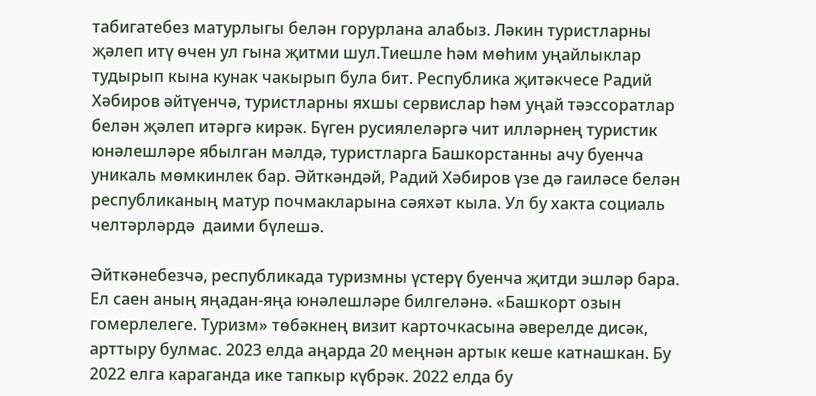табигатебез матурлыгы белән горурлана алабыз. Ләкин туристларны җәлеп итү өчен ул гына җитми шул.Тиешле һәм мөһим уңайлыклар тудырып кына кунак чакырып була бит. Республика җитәкчесе Радий Хәбиров әйтүенчә, туристларны яхшы сервислар һәм уңай тәэссоратлар белән җәлеп итәргә кирәк. Бүген русиялеләргә чит илләрнең туристик юнәлешләре ябылган мәлдә, туристларга Башкорстанны ачу буенча уникаль мөмкинлек бар. Әйткәндәй, Радий Хәбиров үзе дә гаиләсе белән республиканың матур почмакларына сәяхәт кыла. Ул бу хакта социаль челтәрләрдә  даими бүлешә.

Әйткәнебезчә, республикада туризмны үстерү буенча җитди эшләр бара. Ел саен аның яңадан-яңа юнәлешләре билгеләнә. «Башкорт озын гомерлелеге. Туризм» төбәкнең визит карточкасына әверелде дисәк, арттыру булмас. 2023 елда аңарда 20 меңнән артык кеше катнашкан. Бу 2022 елга караганда ике тапкыр күбрәк. 2022 елда бу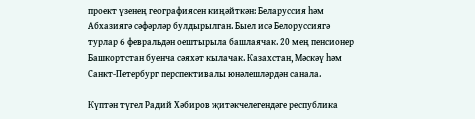проект үзенең географиясен киңәйткән: Беларуссия һәм Абхазиягә сәфәрләр булдырылган. Быел исә Белоруссиягә турлар 6 февральдән оештырыла башлаячак. 20 мең пенсионер Башкортстан буенча сәяхәт кылачак. Казахстан, Мәскәү һәм Санкт-Петербург перспективалы юнәлешләрдән санала.

Күптән түгел Радий Хәбиров җитәкчелегендәге республика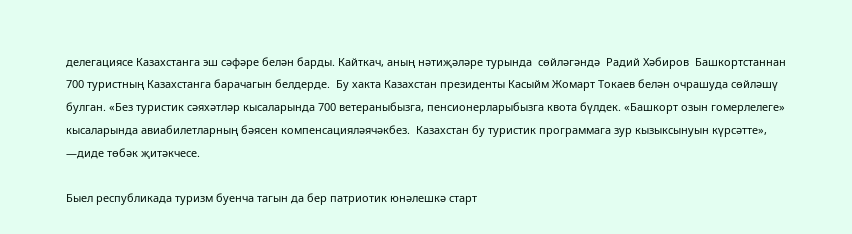делегациясе Казахстанга эш сәфәре белән барды. Кайткач, аның нәтиҗәләре турында  сөйләгәндә  Радий Хәбиров  Башкортстаннан 700 туристның Казахстанга барачагын белдерде.  Бу хакта Казахстан президенты Касыйм Жомарт Токаев белән очрашуда сөйләшү булган. «Без туристик сәяхәтләр кысаларында 700 ветераныбызга, пенсионерларыбызга квота бүлдек. «Башкорт озын гомерлелеге» кысаларында авиабилетларның бәясен компенсацияләячәкбез.  Казахстан бу туристик программага зур кызыксынуын күрсәтте», —диде төбәк җитәкчесе.

Быел республикада туризм буенча тагын да бер патриотик юнәлешкә старт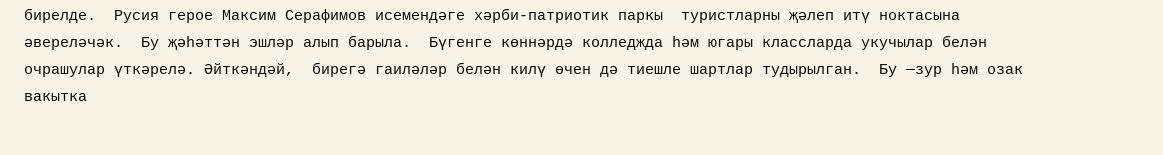бирелде.  Русия герое Максим Серафимов исемендәге хәрби-патриотик паркы  туристларны җәлеп итү ноктасына әвереләчәк.  Бу җәһәттән эшләр алып барыла.  Бүгенге көннәрдә колледжда һәм югары классларда укучылар белән очрашулар үткәрелә. Әйткәндәй,  бирегә гаиләләр белән килү өчен дә тиешле шартлар тудырылган.  Бу —зур һәм озак вакытка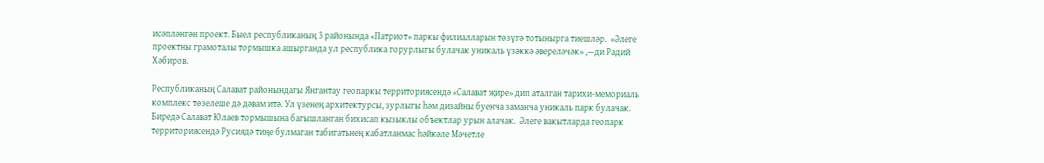исәпләнгән проект. Быел республиканың 3 районында «Патриот» паркы филиалларын төзүгә тотынырга тиешләр.  «Әлеге проектны грамоталы тормышка ашырганда ул республика горурлыгы булачак уникаль үзәккә әвереләчәк» ,—ди Радий Хәбиров.

Республиканың Салават районындагы Янгантау геопаркы территориясендә «Салават җире» дип аталган тарихи-мемориаль комплекс төзелеше дә дәвам итә. Ул үзенең архитектурсы, зурлыгы һәм дизайны буенча заманча уникаль парк булачак.  Биредә Салават Юлаев тормышына багышланган бихисап кызыклы объектлар урын алачак.  Әлеге вакытларда геопарк территориясендә Русиядә тиңе булмаган табигатьнең кабатланмас һәйкәле Мәчетле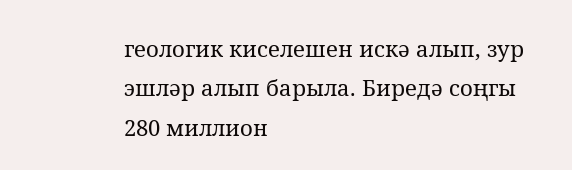геологик киселешен искә алып, зур эшләр алып барыла. Биредә соңгы 280 миллион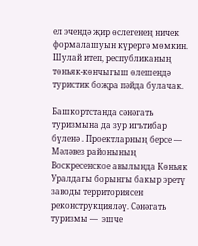ел эчендә җир өслегенең ничек формалашуын күрергә мөмкин.  Шулай итеп, республиканың төньяк-көнчыгыш өлешендә туристик боҗра пәйда булачак.

Башкортстанда сәнәгать туризмына да зур игътибар бүленә . Проектларның берсе — Мәләвез районының Воскресенское авылында Көньяк Уралдагы борынгы бакыр эретү заводы территориясен реконструкцияләү. Сәнәгать туризмы —  эшче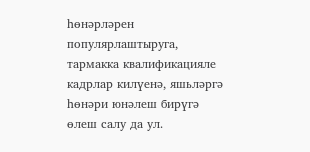һөнәрләрен популярлаштыруга, тармакка квалификацияле кадрлар килүенә, яшьләргә һөнәри юнәлеш бирүгә өлеш салу да ул.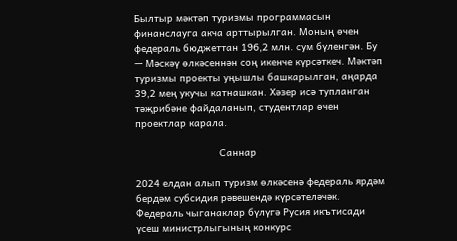Былтыр мәктәп туризмы программасын финанслауга акча арттырылган. Моның өчен федераль бюджеттан 196,2 млн. сум бүленгән. Бу — Мәскәү өлкәсеннән соң икенче күрсәткеч. Мәктәп туризмы проекты уңышлы башкарылган, аңарда 39,2 мең укучы катнашкан. Хәзер исә тупланган тәҗрибәне файдаланып, студентлар өчен проектлар карала.

                            Саннар

2024 елдан алып туризм өлкәсенә федераль ярдәм бердәм субсидия рәвешендә күрсәтеләчәк. Федераль чыганаклар бүлүгә Русия икътисади үсеш министрлыгының конкурс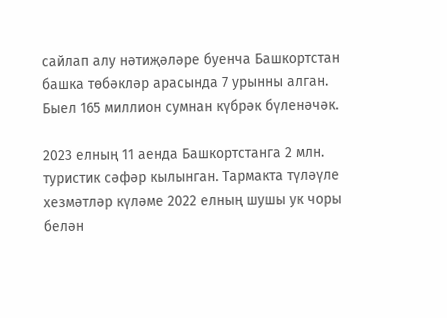сайлап алу нәтиҗәләре буенча Башкортстан башка төбәкләр арасында 7 урынны алган. Быел 165 миллион сумнан күбрәк бүленәчәк.

2023 елның 11 аенда Башкортстанга 2 млн. туристик сәфәр кылынган. Тармакта түләүле хезмәтләр күләме 2022 елның шушы ук чоры белән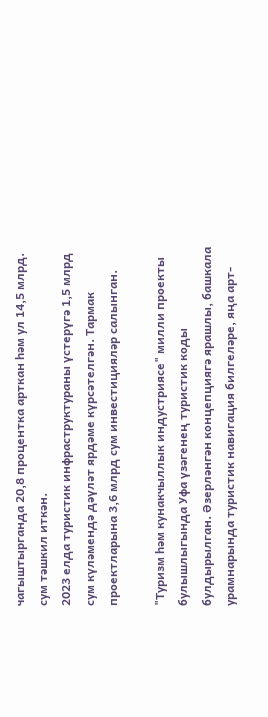чагыштырганда 20,8 процентка арткан һәм ул 14,5 млрд. сум тәшкил иткән.
2023 елда туристик инфраструктураны үстерүгә 1,5 млрд сум күләмендә дәүләт ярдәме күрсәтелгән. Тармак проектларына 3,6 млрд сум инвестицияләр салынган.

"Туризм һәм кунакчыллык индустриясе" милли проекты булышлыгында Уфа үзәгенең туристик коды булдырылган. Әзерләнгән концепциягә ярашлы, башкала урамнарында туристик навигация билгеләре, яңа арт-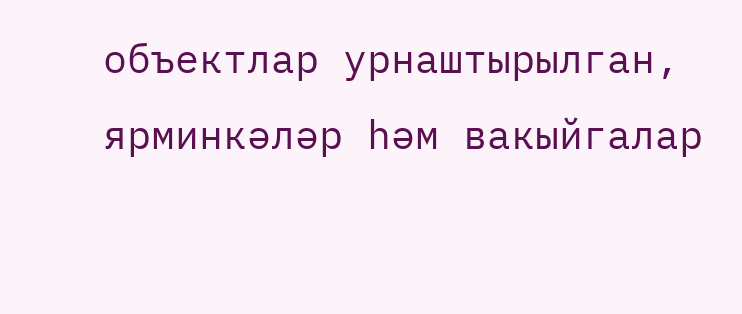объектлар урнаштырылган, ярминкәләр һәм вакыйгалар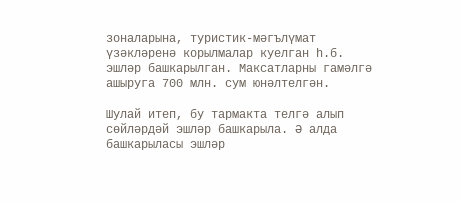зоналарына, туристик-мәгълүмат үзәкләренә корылмалар куелган һ.б. эшләр башкарылган. Максатларны гамәлгә ашыруга 700 млн. сум юнәлтелгән.

Шулай итеп, бу тармакта телгә алып сөйләрдәй эшләр башкарыла. Ә алда башкарыласы эшләр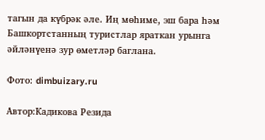тагын да күбрәк әле. Иң мөһиме, эш бара һәм Башкортстанның туристлар яраткан урынга әйләнүенә зур өметләр баглана.

Фото: dimbuizary.ru

Автор:Кадикова Резида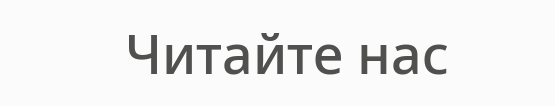Читайте нас